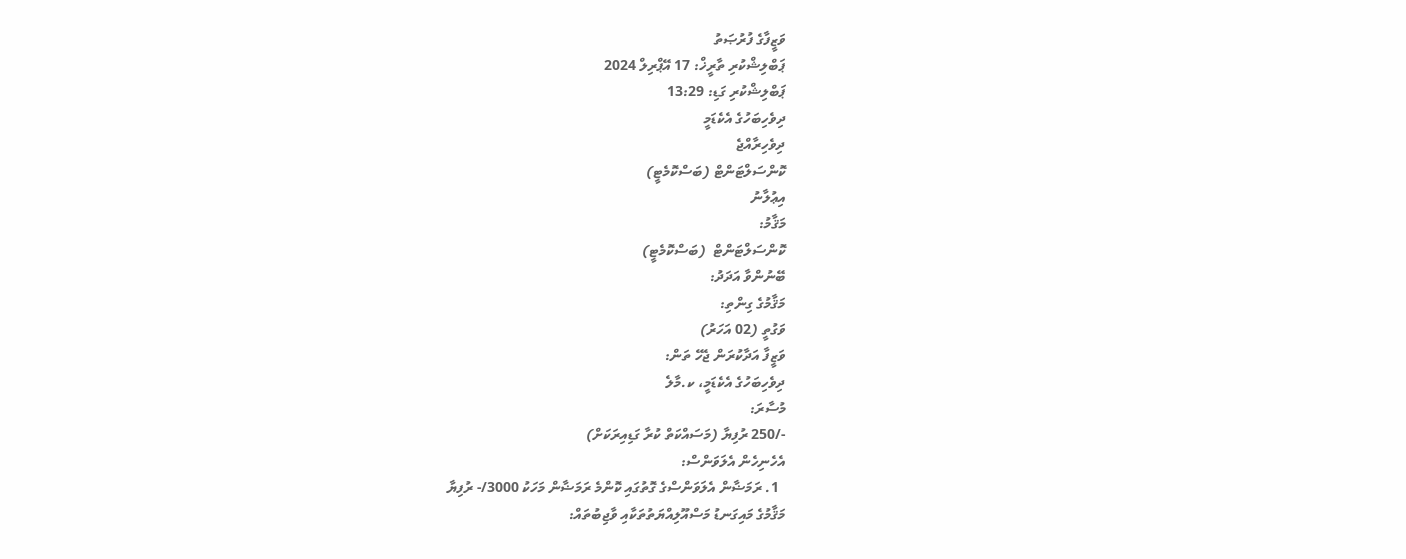ވަޒީފާގެ ފުރުޞަތު
ޕަބްލިޝްކުރި ތާރީޚް: 17 އޭޕްރިލް 2024
ޕަބްލިޝްކުރި ގަޑި: 13:29
ދިވެހިބަހުގެ އެކެޑަމީ
ދިވެހިރާއްޖެ
ކޮންސަލްޓަންޓް (ބަސްކޮމެޓީ)
އިޢުލާނު
މަޤާމު:
ކޮންސަލްޓަންޓް  (ބަސްކޮމެޓީ)
ބޭނުންވާ އަދަދު:
މަޤާމުގެ ގިންތި:
ވަގުތީ (02 އަހަރު)
ވަޒީފާ އަދާކުރަން ޖެހޭ ތަން:
ދިވެހިބަހުގެ އެކެޑަމީ، ކ.މާލެ
މުސާރަ:
-/250 ރުފިޔާ (މަސައްކަތް ކުރާ ގަޑިއިރަކަށް)
އެހެނިހެން އެލަވަންސް:
  1. ރަމަޟާން އެލަވަންސްގެ ގޮތުގައި ކޮންމެ ރަމަޟާން މަހަކު 3000/- ރުފިޔާ
މަޤާމުގެ މައިގަނޑު މަސްއޫލިއްޔަތުތަކާއި ވާޖިބުތައް: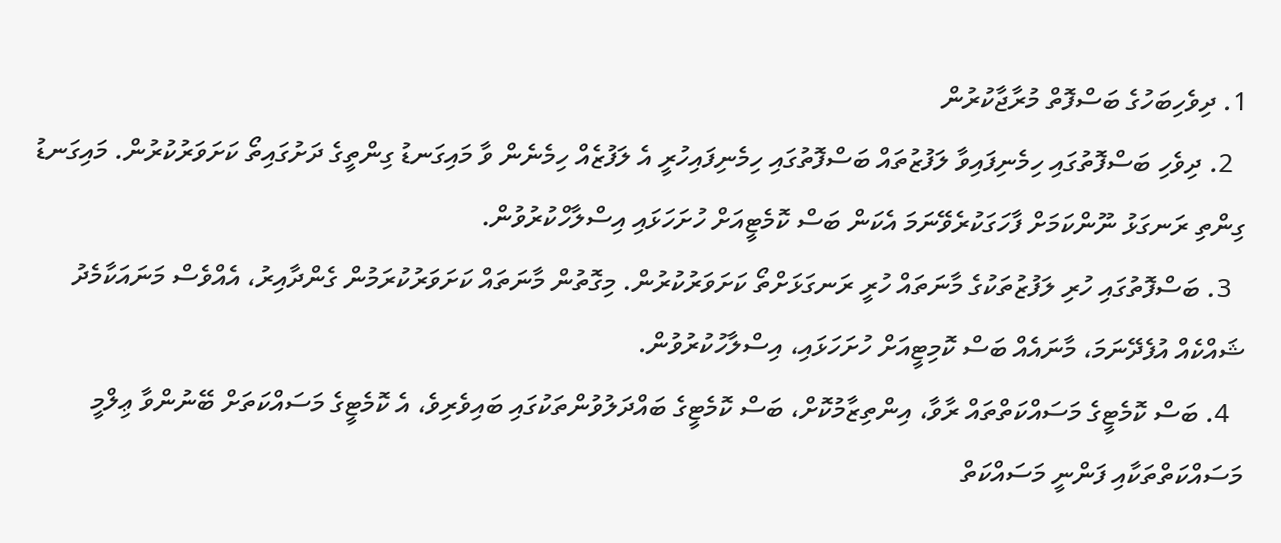1. ދިވެހިބަހުގެ ބަސްފޮތް މުރާޖާކުރުން
  2. ދިވެހި ބަސްފޮތުގައި ހިމެނިފައިވާ ލަފުޒުތައް ބަސްފޮތުގައި ހިމެނިފައިހުރީ އެ ލަފުޒެއް ހިމެނެން ވާ މައިގަނޑު ގިންތީގެ ދަށުގައިތޯ ކަށަވަރުކުރުން. މައިގަނޑު ގިންތި ރަނގަޅު ނޫންކަމަށް ފާހަގަކުރެވޭނަމަ އެކަން ބަސް ކޮމެޓީއަށް ހުށަހަޅައި އިސްލާހްކުރުވުން.
  3. ބަސްފޮތުގައި ހުރި ލަފުޒުތަކުގެ މާނަތައް ހުރީ ރަނގަޅަށްތޯ ކަށަވަރުކުރުން. މިގޮތުން މާނަތައް ކަށަވަރުކުރަމުން ގެންދާއިރު، އެއްވެސް މަނައަކާމެދު ޝައްކެއް އުފެދޭނަމަ، މާނައެއް ބަސް ކޮމިޓީއަށް ހުށަހަޅައި، އިސްލާހުކުރުވުން.
  4. ބަސް ކޮމެޓީގެ މަސައްކަތްތައް ރާވާ، އިންތިޒާމުކޮށް، ބަސް ކޮމެޓީގެ ބައްދަލުވުންތަކުގައި ބައިވެރިވެ، އެ ކޮމެޓީގެ މަސައްކަތަށް ބޭނުންވާ ޢިލްމީ މަސައްކަތްތަކާއި ފަންނީ މަސައްކަތް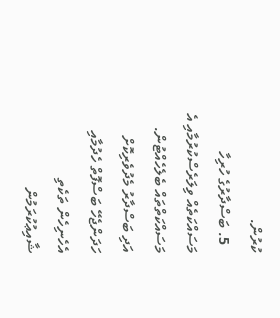ކުރުން.
  5. ބަސްދާރުގެ ހުރިހާ މަސައްކަތެއް ވިލަރެސްކުރުމާއި އެ މަސައްކަތްތައް ބެލެހެއްޓުން. އަދި ބަސްދާރު މެދުވެރިކޮށް ހަދަންޖެހޭ ބަސްފޮތް ހެދުމާއި އެހެނިހެން ތަކެތި ޝާއިޢުކުރަމުން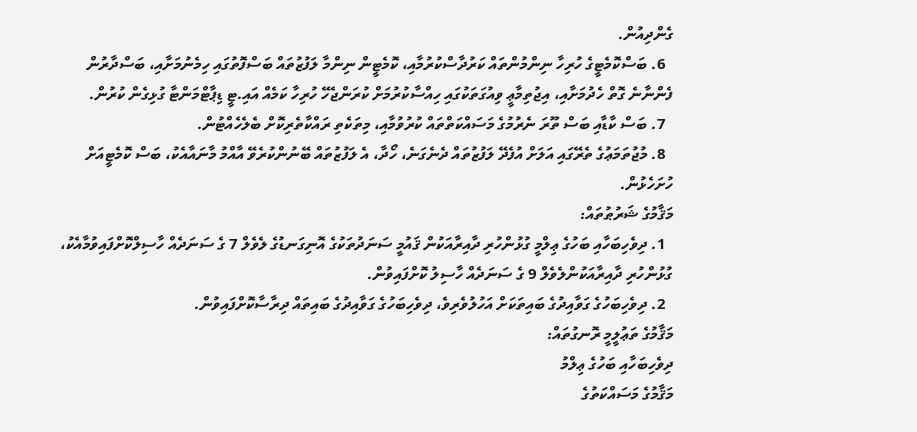ގެންދިއުން.
  6. ބަސްކޮމެޓީގެ ހުރިހާ ނިންމުންތައް ކަރުދާސްކުރުމާއި، ކޮމެޓީން ނިންމާ ލަފުޒުތައް ބަސްފޮތުގައި ހިމެނުމަށާއި، ބަސްދާރުން ފެންނާނެ ގޮތް ހެދުމަށާއި، އިޖުތިމާޢީ ވިއުގަތަކުގައި ހިއްސާކުރުމަށް ކުރަންޖެހޭ ހުރިހާ ކަމެއް އައި.ޓީ ޑިޕާޓްމަންޓާ ގުޅިގެން ކުރުން.
  7. ބަސް ކާޑާއި ބަސް ތޫރަ ނެރުމުގެ މަސައްކަތްތައް ކުރުވުމާއި، މިތަކެތި ރައްކާތެރިކޮށް ބެލެހެއްޓުން.
  8. މުޖުތަމަޢުގެ ތެރޭގައި އަލަށް އުފެދޭ ލަފުޒުތައް ދެނެގަނެ، ހޯދާ، އެ ލަފުޒުތައް ބޭނުންކުރެވޭ އާއްމު މާނައާއެކު، ބަސް ކޮމެޓީއަށް ހުށަހެޅުން.
މަޤާމުގެ ޝަރުޠުތައް:
  1. ދިވެހިބަހާއި ބަހުގެ ޢިލްމީ ގުޅުންހުރި ދާއިރާއަކުން ޤައުމީ ސަނަދުތަކުގެ އޮނިގަނޑުގެ ލެވެލް 7 ގެ ސަނަދެއް ހާސިލްކޮށްފައިވުމާއެކު، ގުޅުންހުރި ދާއިރާއަކުންލެވެލް 9 ގެ ސަނަދެއް ހާސިލު ކޮށްފައިވުން.
  2. ދިވެހިބަހުގެ ގަވާއިދުގެ ބައިތަކަށް އަހުލުވެރިވެ، ދިވެހިބަހުގެ ގަވާއިދުގެ ބައިތައް ދިރާސާކޮށްފައިވުން.
މަޤާމުގެ ތަޢުލީމީ ރޮނގުތައް:
ދިވެހިބަހާއި ބަހުގެ ޢިލްމު
މަޤާމުގެ މަސައްކަތުގެ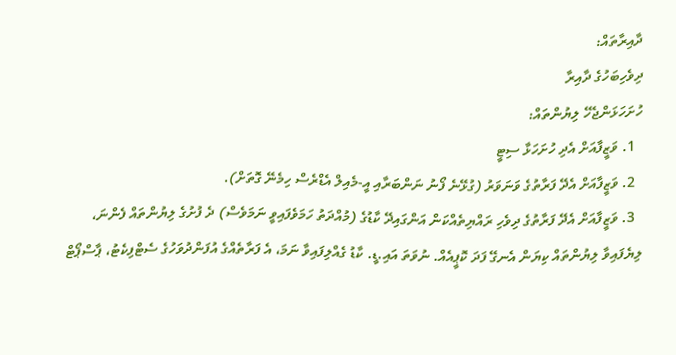ދާއިރާތައް:
ދިވެހިބަހުގެ ދާއިރާ
ހުށަހަޅަންޖެހޭ ލިޔުންތައް:
  1. ވަޒީފާއަށް އެދި ހުށަހަޅާ ސިޓީ
  2. ވަޒީފާއަށް އެދޭ ފަރާތުގެ ވަނަވަރު (ގުޅޭނެ ފޯނު ނަންބަރާއި އީ-މެއިލް އެޑްރެސް ހިމެނޭ ގޮތަށް).
  3. ވަޒީފާއަށް އެދޭ ފަރާތުގެ ދިވެހި ރައްޔިތެއްކަން އަންގައިދޭ ކާޑުގެ (މުއްދަތު ހަމަވެފައިވީ ނަމަވެސް) ދެ ފުށުގެ ލިޔުންތައް ފެންނަ، ލިޔެފައިވާ ލިޔުންތައް ކިޔަން އެނގޭ ފަދަ ކޮޕީއެއް. ނުވަތަ އައި.ޑީ. ކާޑު ގެއްލިފައިވާ ނަމަ، އެ ފަރާތެއްގެ އުފަންދުވަހުގެ ސެޓްފިކެޓު، ޕާސްޕޯޓް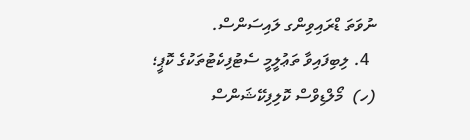ނުވަތަ ޑްރައިވިންގ ލައިސަންސް.
  4. ލިބިފައިވާ ތަޢުލީމީ ސެޓުފިކެޓުތަކުގެ ކޮޕީ؛
(ހ)  މޯލްޑިވްސް ކޮލިފިކޭޝަންސް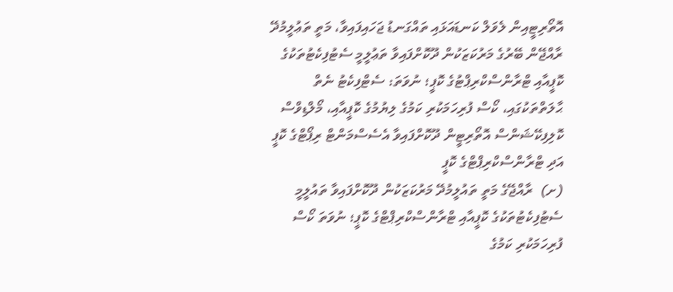އޮތޯރިޓީއިން ލެވަލް ކަނޑައަޅައި ތައްގަނޑު ޖަހައިފައިވާ، މަތީ ތަޢުލީމުދޭ ރާއްޖޭން ބޭރުގެ މަރުކަޒަކުން ދޫކޮށްފައިވާ ތަޢުލީމީ ސެޓުފިކެޓުތަކުގެ ކޮޕީއާއި ޓްރާންސްކްރިޕްޓުގެ ކޮޕީ؛ ނުވަތަ: ސެޓްފިކެޓު ނެތް ޙާލަތްތަކުގައި، ކޯސް ފުރިހަމަކުރި ކަމުގެ ލިޔުމުގެ ކޮޕީއާއި، މޯލްޑިވްސް ކޮލިފިކޭޝަންސް އޮތޯރިޓީން ދޫކޮށްފައިވާ އެސެސްމަންޓް ރިޕޯޓްގެ ކޮޕީ އަދި ޓްރާންސްކްރިޕްޓްގެ ކޮޕީ
(ށ)  ރާއްޖޭގެ މަތީ ތައުލީމުދޭ މަރުކަޒަކުން ދޫކޮށްފައިވާ ތައުލީމީ ސެޓުފިކެޓުތަކުގެ ކޮޕީއާއި ޓްރާންސްކްރިޕްޓްގެ ކޮޕީ؛ ނުވަތަ ކޯސް ފުރިހަމަކުރި ކަމުގެ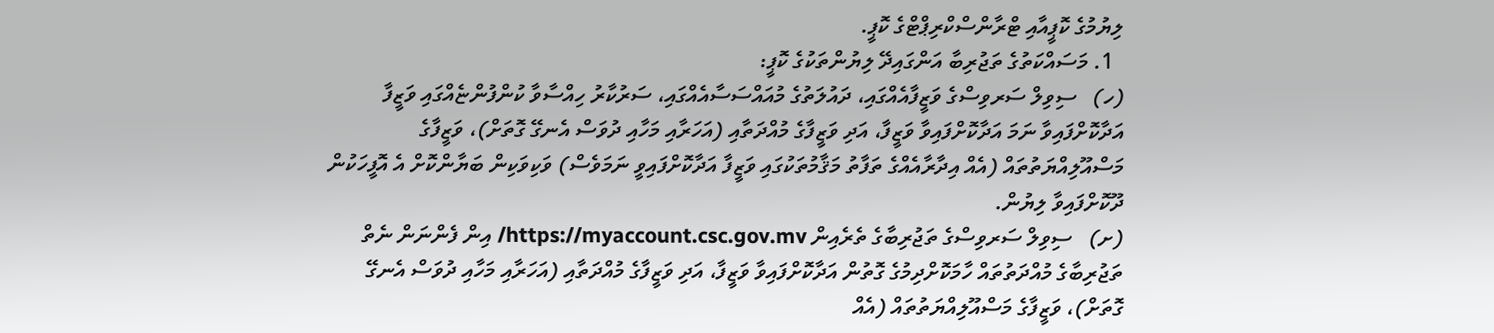ލިޔުމުގެ ކޮޕީއާއި ޓްރާންސްކްރިޕްޓްގެ ކޮޕީ.
  1. މަސައްކަތުގެ ތަޖުރިބާ އަންގައިދޭ ލިޔުންތަކުގެ ކޮޕީ:
(ހ)   ސިވިލް ސަރވިސްގެ ވަޒީފާއެއްގައި، ދައުލަތުގެ މުއައްސަސާއެއްގައި، ސަރުކާރު ހިއްސާވާ ކުންފުންޏެއްގައި ވަޒީފާ އަދާކޮށްފައިވާ ނަމަ އަދާކޮށްފައިވާ ވަޒީފާ، އަދި ވަޒީފާގެ މުއްދަތާއި (އަހަރާއި މަހާއި ދުވަސް އެނގޭ ގޮތަށް)، ވަޒީފާގެ މަސްއޫލިއްޔަތުތައް (އެއް އިދާރާއެއްގެ ތަފާތު މަޤާމުތަކުގައި ވަޒީފާ އަދާކޮށްފައިވީ ނަމަވެސް) ވަކިވަކިން ބަޔާންކޮށް އެ އޮފީހަކުން ދޫކޮށްފައިވާ ލިޔުން.
(ށ)   ސިވިލް ސަރވިސްގެ ތަޖުރިބާގެ ތެރެއިން https://myaccount.csc.gov.mv/ އިން ފެންނަން ނެތް ތަޖުރިބާގެ މުއްދަތުތައް ހާމަކޮށްދިމުގެ ގޮތުން އަދާކޮށްފައިވާ ވަޒީފާ، އަދި ވަޒީފާގެ މުއްދަތާއި (އަހަރާއި މަހާއި ދުވަސް އެނގޭ ގޮތަށް)، ވަޒީފާގެ މަސްއޫލިއްޔަތުތައް (އެއް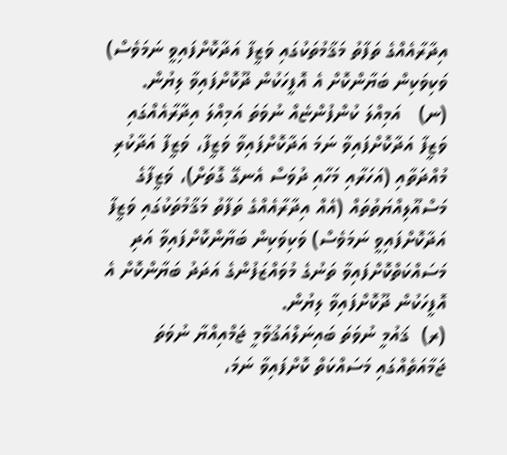އިދާރާއެއްގެ ތަފާތު މަޤާމުތަކުގައި ވަޒީފާ އަދާކޮށްފައިވީ ނަމަވެސް) ވަކިވަކިން ބަޔާންކޮށް އެ އޮފީހަކުން ދޫކޮށްފައިވާ ލިޔުން.
(ނ)   އަމިއްލަ ކުންފުންޏެއް ނުވަތަ އަމިއްލަ އިދާރާއެއްގައި ވަޒީފާ އަދާކޮށްފައިވާ ނަމަ އަދާކޮށްފައިވާ ވަޒީފާ، ވަޒީފާ އަދާކުރި މުއްދަތާއި (އަހަރާއި މަހާއި ދުވަސް އެނގޭ ގޮތަށް)، ވަޒީފާގެ މަސްއޫލިއްޔަތުތައް (އެއް އިދާރާއެއްގެ ތަފާތު މަޤާމުތަކުގައި ވަޒީފާ އަދާކޮށްފައިވީ ނަމަވެސް) ވަކިވަކިން ބަޔާންކޮށްފައިވާ އަދި މަސައްކަތްކޮށްފައިވާ ތަނުގެ މުވައްޒަފުންގެ އަދަދު ބަޔާންކޮށް އެ އޮފީހަކުން ދޫކޮށްފައިވާ ލިޔުން.
(ރ)  ޤައުމީ ނުވަތަ ބައިނަލްއަޤުވާމީ ޖަމްއިއްޔާ ނުވަތަ ޖަމާއަތެއްގައި މަސައްކަތް ކޮށްފައިވާ ނަމަ،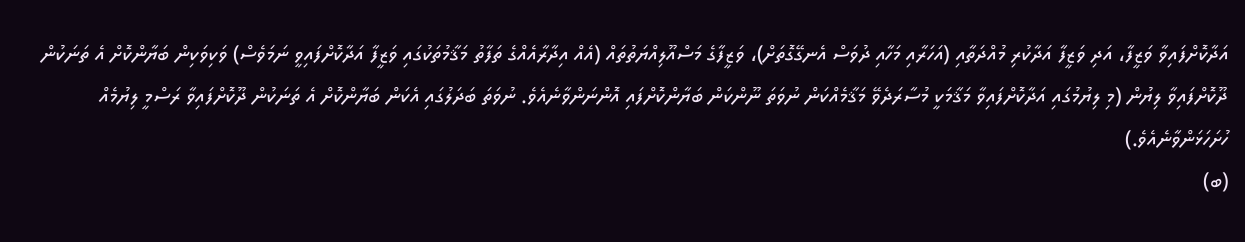އަދާކޮށްފައިވާ ވަޒީފާ، އަދި ވަޒީފާ އަދާކުރި މުއްދަތާއި (އަހަރާއި މަހާއި ދުވަސް އެނގޭގޮތަށް)، ވަޒީފާގެ މަސްއޫލިއްޔަތުތައް (އެއް އިދާރާއެއްގެ ތަފާތު މަޤާމުތަކުގައި ވަޒީފާ އަދާކޮށްފައިވީ ނަމަވެސް) ވަކިވަކިން ބަޔާންކޮށް އެ ތަނަކުން ދޫކޮށްފައިވާ ލިޔުން (މި ލިޔުމުގައި އަދާކޮށްފައިވާ މަޤާމަކީ މުސާރަދެވޭ މަޤާމެއްކަން ނުވަތަ ނޫންކަން ބަޔާންކޮށްފައި އޮންނަންވާނެއެވެ. ނުވަތަ ބަދަލުގައި އެކަން ބަޔާންކޮށް އެ ތަނަކުން ދޫކޮށްފައިވާ ރަސްމީ ލިޔުމެއް ހުށަހަޅަންވާނެއެވެ.)
(ބ)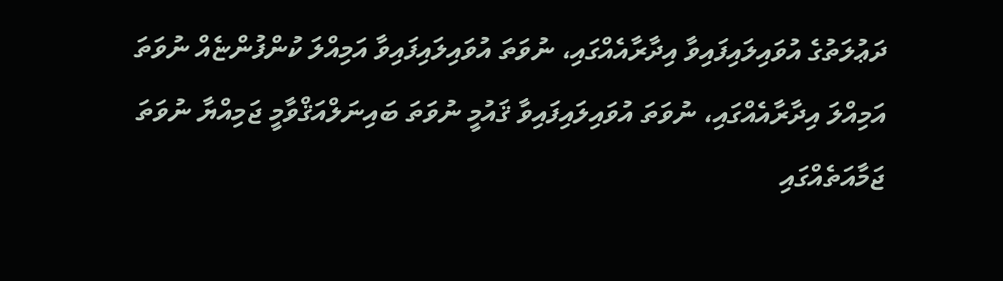ދަޢުލަތުގެ އުވައިލައިފައިވާ އިދާރާއެއްގައި، ނުވަތަ އުވައިލައިފައިވާ އަމިއްލަ ކުންފުންޏެއް ނުވަތަ އަމިއްލަ އިދާރާއެއްގައި، ނުވަތަ އުވައިލައިފައިވާ ޤައުމީ ނުވަތަ ބައިނަލްއަޤްވާމީ ޖަމިއްޔާ ނުވަތަ ޖަމާއަތެއްގައި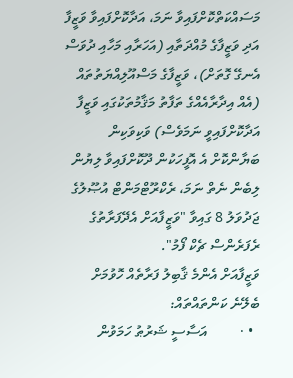މަސައްކަތްކޮށްފައިވާ ނަމަ، އަދާކޮށްފައިވާ ވަޒީފާ އަދި ވަޒީފާގެ މުއްދަތާއި (އަހަރާއި މަހާއި ދުވަސް އެނގޭ ގޮތަށް)، ވަޒީފާގެ މަސްއޫލިއްޔަތުތައް (އެއް އިދާރާއެއްގެ ތަފާތު މަޤާމުތަކުގައި ވަޒީފާ އަދާކޮށްފައިވީ ނަމަވެސް) ވަކިވަކިން ބަޔާންކޮށް އެ އޮފީހަކުން ދޫކޮށްފައިވާ ލިޔުން ލިބެން ނެތް ނަމަ، ރެކްރޫޓްމަންޓް އުޞޫލުގެ ޖަދުވަލު 8 ގައިވާ "ވަޒީފާއަށް އެދޭފަރާތުގެ ރެފަރެންސް ޗެކް ފޯމު".
ވަޒީފާއަށް އެންމެ ޤާބިލު ފަރާތެއް ހޮވުމަށް ބެލޭނެ ކަންތައްތައް:
  • ·         އަސާސީ ޝަރުޠު ހަމަވުން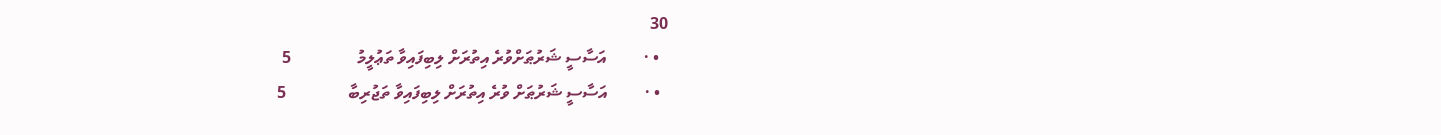30
  • ·         އަސާސީ ޝަރުޠަށްވުރެ އިތުރަށް ލިބިފައިވާ ތަޢުލީމު                5
  • ·         އަސާސީ ޝަރުޠަށް ވުރެ އިތުރަށް ލިބިފައިވާ ތަޖުރިބާ               5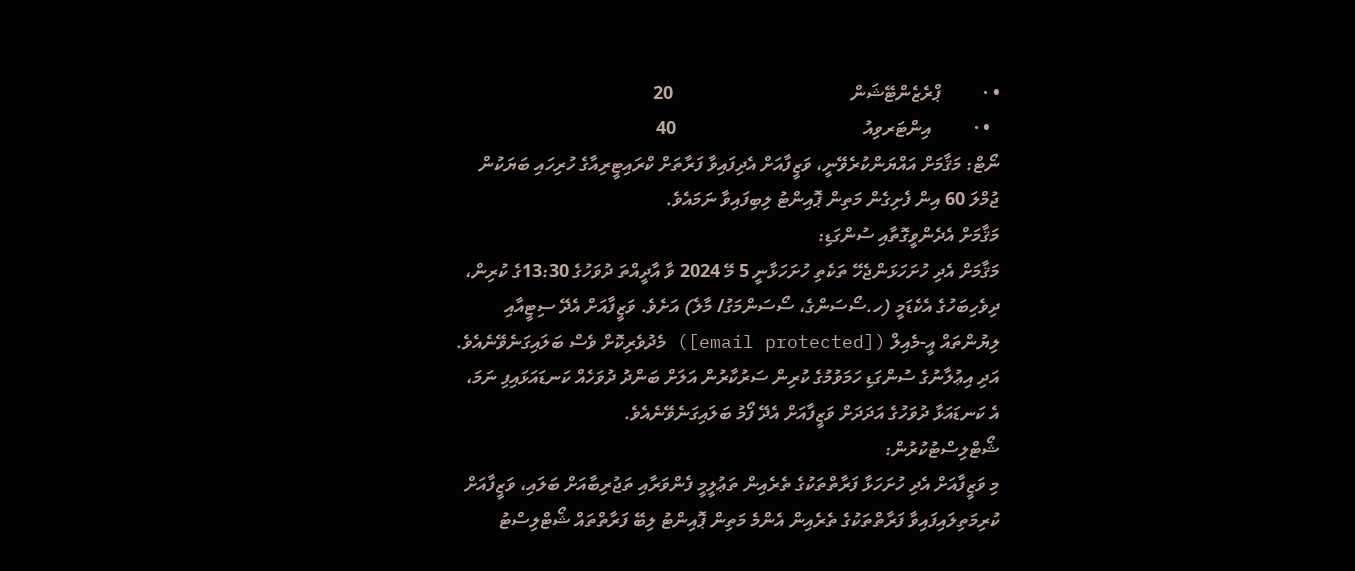• ·         ޕްރެޒެންޓޭޝަން                                      20
  • ·         އިންޓަރވިއު                                        40
ނޯޓް: މަޤާމަށް އައްޔަންކުރެވޭނީ، ވަޒީފާއަށް އެދިފައިވާ ފަރާތަށް ކްރައިޓީރިއާގެ ހުރިހައި ބަޔަކުން ޖުމްލަ 60 އިން ފެށިގެން މަތިން ޕޮއިންޓު ލިބިފައިވާ ނަމައެވެ.
މަޤާމަށް އެދެންވީގޮތާއި ސުންގަޑި:
މަޤާމަށް އެދި ހުށަހަޅަންޖެހޭ ތަކެތި ހުށަހަޅާނީ 5 މޭ 2024 ވާ އާދީއްތަ ދުވަހުގެ 13:30ގެ ކުރިން، ދިވެހިބަހުގެ އެކެޑަމީ (ހ.ސޯސަންގެ، ސޯސަންމަގު/ މާލެ) އަށެވެ. ވަޒީފާއަށް އެދޭ ސިޓީއާއި ލިޔުންތައް އީ-މެއިލް ([email protected]) މެދުވެރިކޮށް ވެސް ބަލައިގަނެވޭނެއެވެ.
އަދި އިޢުލާނުގެ ސުންގަޑި ހަމަވުމުގެ ކުރިން ސަރުކާރުން އަލަށް ބަންދު ދުވަހެއް ކަނޑައަޅައިފި ނަމަ، އެ ކަނޑައަޅާ ދުވަހުގެ އަދަދަށް ވަޒީފާއަށް އެދޭ ފޯމު ބަލައިގަނެވޭނެއެވެ.
ޝޯޓްލިސްޓުކުރުން:
މި ވަޒީފާއަށް އެދި ހުށަހަޅާ ފަރާތްތަކުގެ ތެރެއިން ތަޢުލީމީ ފެންވަރާއި ތަޖުރިބާއަށް ބަލައި، ވަޒީފާއަށް ކުރިމަތިލައިފައިވާ ފަރާތްތަކުގެ ތެރެއިން އެންމެ މަތިން ޕޮއިންޓު ލިބޭ ފަރާތްތައް ޝޯޓްލިސްޓު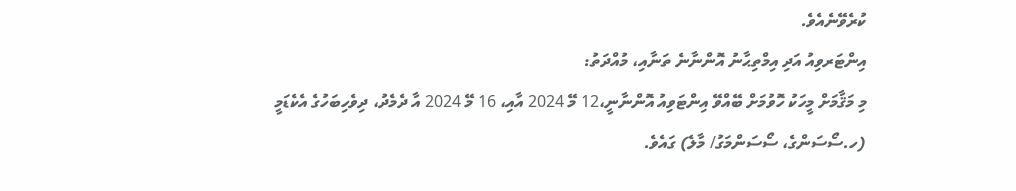ކުރެވޭނެއެވެ.
އިންޓަރވިއު އަދި އިމްތިޙާނު އޮންނާނެ ތަނާއި، މުއްދަތު:
މި މަޤާމަށް މީހަކު ހޮވުމަށް ބޭއްވޭ އިންޓަވިއު އޮންނާނީ،12 މޭ 2024 އާއި، 16 މޭ 2024 އާ ދެމެދު، ދިވެހިބަހުގެ އެކެޑަމީ (ހ.ސޯސަންގެ، ސޯސަންމަގު/ މާލެ) ގައެވެ.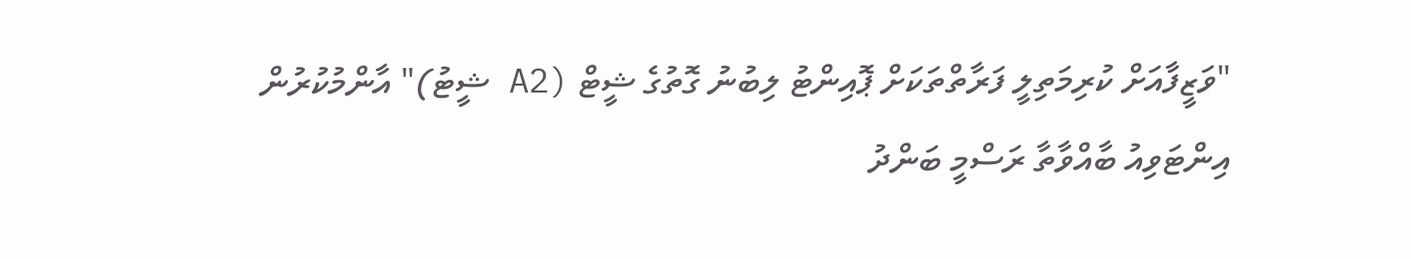"ވަޒީފާއަށް ކުރިމަތިލީ ފަރާތްތަކަށް ޕޮއިންޓު ލިބުނު ގޮތުގެ ޝީޓް (A2 ޝީޓު)" އާންމުކުރުން
އިންޓަވިއު ބާއްވާތާ ރަސްމީ ބަންދު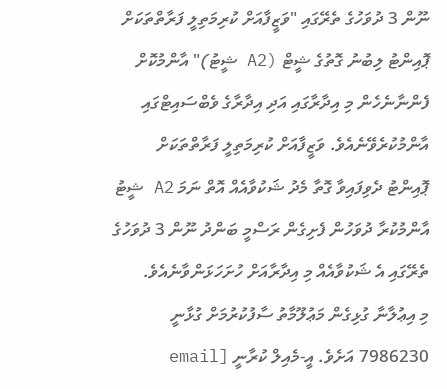ނޫން 3 ދުވަހުގެ ތެރޭގައި "ވަޒީފާއަށް ކުރިމަތިލީ ފަރާތްތަކަށް ޕޮއިންޓު ލިބުނު ގޮތުގެ ޝީޓް (A2 ޝީޓު)" އާންމުކޮށް ފެންނާނެހެން މި އިދާރާގައި އަދި އިދާރާގެ ވެބްސައިޓްގައި އާންމުކުރެވޭނެއެވެ. ވަޒީފާއަށް ކުރިމަތިލީ ފަރާތްތަކަށް ޕޮއިންޓު ދެވިފައިވާ ގޮތާ މެދު ޝަކުވާއެއް އޮތް ނަމަ A2 ޝީޓު އާންމުކުރާ ދުވަހުން ފެށިގެން ރަސްމީ ބަންދު ނޫން 3 ދުވަހުގެ ތެރޭގައި އެ ޝަކުވާއެއް މި އިދާރާއަށް ހުށަހަޅަންވާނެއެވެ.
މި އިޢުލާނާ ގުޅިގެން މަޢުލޫމާތު ސާފުކުރުމަށް ގުޅާނީ 7986230 އަށެވެ. އީ-މެއިލް ކުރާނީ [email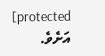protected] އަށެވެ.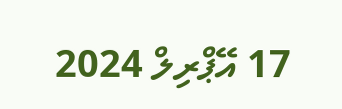17 އޭޕްރިލް 2024